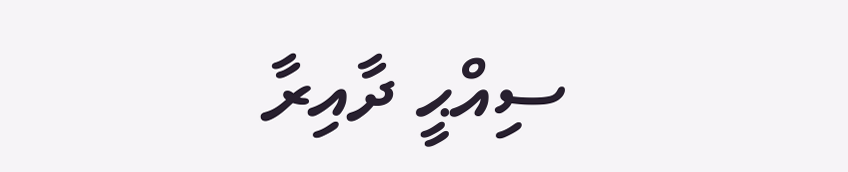ސިއްޙީ ދާއިރާ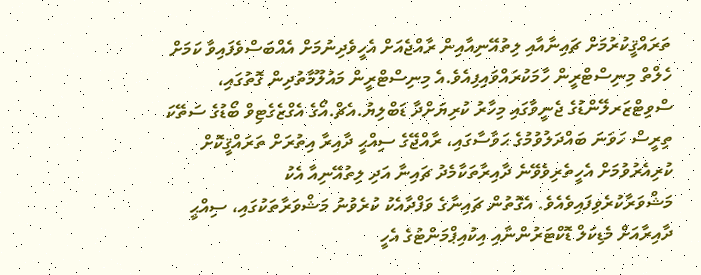ތަރައްޤީކުރުމަށް ޗައިނާއާއި ލިތުއޭނިއާއިން ރާއްޖެއަށް އެހީވެދިނުމަށް އެއްބަސްވެފައިވާ ކަމަށް ހެލްތް މިނިސްޓްރީން ހާމަކުރައްވައިފިއެވެ.އެ މިނިސްޓްރީން މައުލޫމާތުދިން ގޮތުގައި، ސްވިޓްޒަރލޭންޑުގެ ޖެނީވާގައި މިހާރު ކުރިޔަށްދާ ޑަބްލިޔު.އެޗް.އޯގެ އެގްޒެގެޓިވް ބޯޑުގެ ސަތޭކަ ތިރީސް ހަވަނަ ބައްދަލުވުމުގެ ޙަވާސާގައި، ރާއްޖޭގެ ސިއްޙީ ދާއިރާ އިތުރަށް ތަރައްޤީކޮށް ކުރިއެރުވުމަށް އެހީތެރިވެވޭނެ ދާއިރާތަކާމެދު ޗައިނާ އަދި ލިތުއޭނިއާ އެކު މަޝްވަރާކުރެވިފައިވެއެވެ. އެގޮތުން ޗައިނާގެ ވަފްދާއެކު ކުރެވުނު މަޝްވަރާތަކުގައި، ސިއްޙީ ދާއިރާއަށް މެޑިކަލް ޑޮކްޓަރުންނާއި އިކުއިޕްމަންޓުގެ އެހީ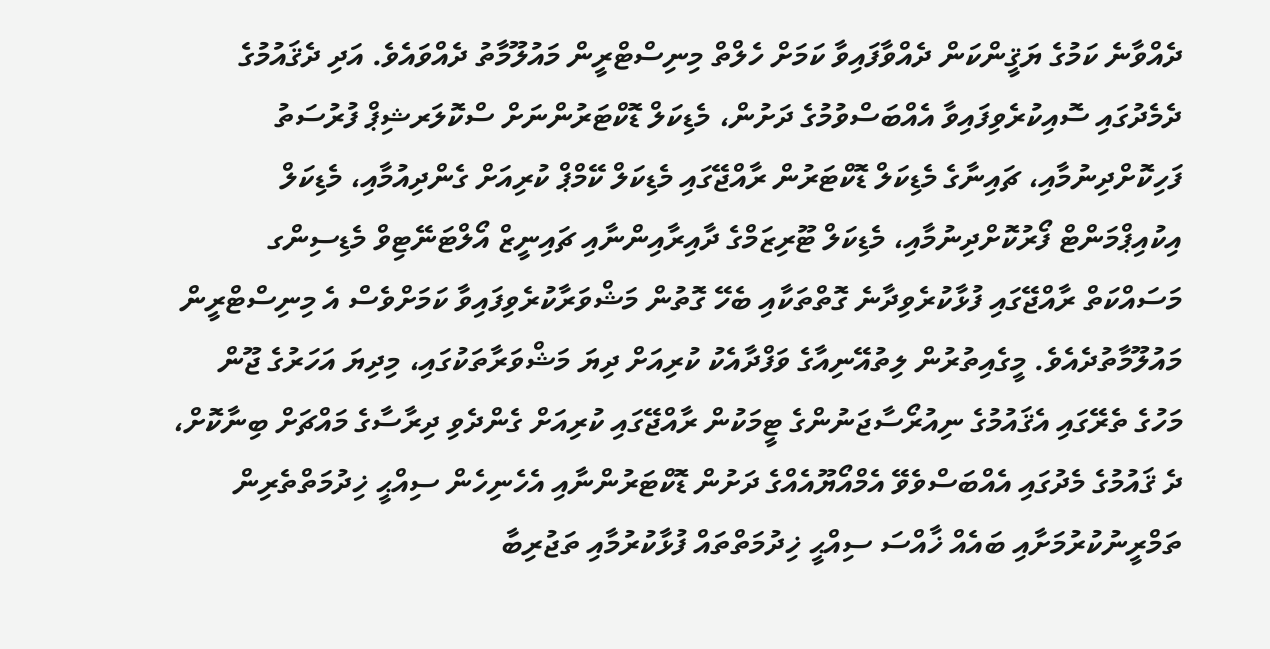ދެއްވާނެ ކަމުގެ ޔަޤީންކަން ދެއްވާފައިވާ ކަމަށް ހެލްތް މިނިސްޓްރީން މައުލޫމާތު ދެއްވައެވެ. އަދި ދެޤައުމުގެ ދެމެދުގައި ސޮއިކުރެވިފައިވާ އެއްބަސްވުމުގެ ދަށުން، މެޑިކަލް ޑޮކްޓަރުންނަށް ސްކޮލަރޝިޕް ފުރުސަތު ފަހިކޮށްދިނުމާއި، ޗައިނާގެ މެޑިކަލް ޑޮކްޓަރުން ރާއްޖޭގައި މެޑިކަލް ކޭމްޕް ކުރިއަށް ގެންދިއުމާއި، މެޑިކަލް އިކުއިޕްމަންޓް ފޯރުކޮށްދިނުމާއި، މެޑިކަލް ޓޫރިޒަމްގެ ދާއިރާއިންނާއި ޗައިނީޒް އޯލްޓަނޭޓިވް މެޑިސިންގ މަސައްކަތް ރާއްޖޭގައި ފުޅާކުރެވިދާނެ ގޮތްތަކާއި ބެހޭ ގޮތުން މަޝްވަރާކުރެވިފައިވާ ކަމަށްވެސް އެ މިނިސްޓްރީން މައުލޫމާތުދެއެވެ. މީގެއިތުރުން ލިތުއޭނިއާގެ ވަފްދާއެކު ކުރިއަށް ދިޔަ މަޝްވަރާތަކުގައި، މިދިޔަ އަހަރުގެ ޖޫން މަހުގެ ތެރޭގައި އެޤައުމުގެ ނިއުރޯސާޖަނުންގެ ޓީމަކުން ރާއްޖޭގައި ކުރިއަށް ގެންދެވި ދިރާސާގެ މައްޗަށް ބިނާކޮށް، ދެ ޤައުމުގެ މެދުގައި އެއްބަސްވެވޭ އެމްއޯޔޫއެއްގެ ދަށުން ޑޮކްޓަރުންނާއި އެހެނިހެން ސިއްޙީ ޚިދުމަތްތެރިން ތަމްރީނުކުރުމަށާއި ބައެއް ޚާއްސަ ސިއްޙީ ޚިދުމަތްތައް ފުޅާކުރުމާއި ތަޖުރިބާ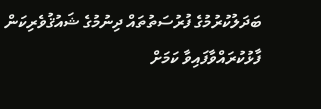ބަދަލުކުރުމުގެ ފުރުސަތުތައް ދިނުމުގެ ޝައުޤުވެރިކަން ފާޅުކުރައްވާފައިވާ ކަމަށް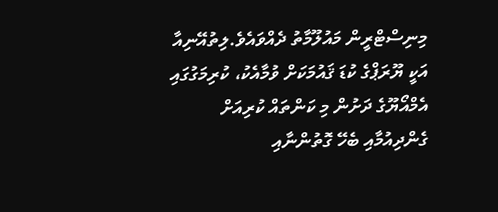މިނިސްޓްރީން މައުލޫމާތު ދެއްވައެވެ.ލިތުއޭނިއާ އަކީ ޔޫރަޕްގެ ކުޑަ ޤައުމަކަށް ވުމާއެކު، ކުރިމަގުގައި އެމްއޯޔޫގެ ދަށުން މި ކަންތައް ކުރިއަށް ގެންދިއުމާއި ބެހޭ ގޮތުންނާއި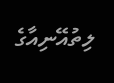ލިތުއޭނިއާގެ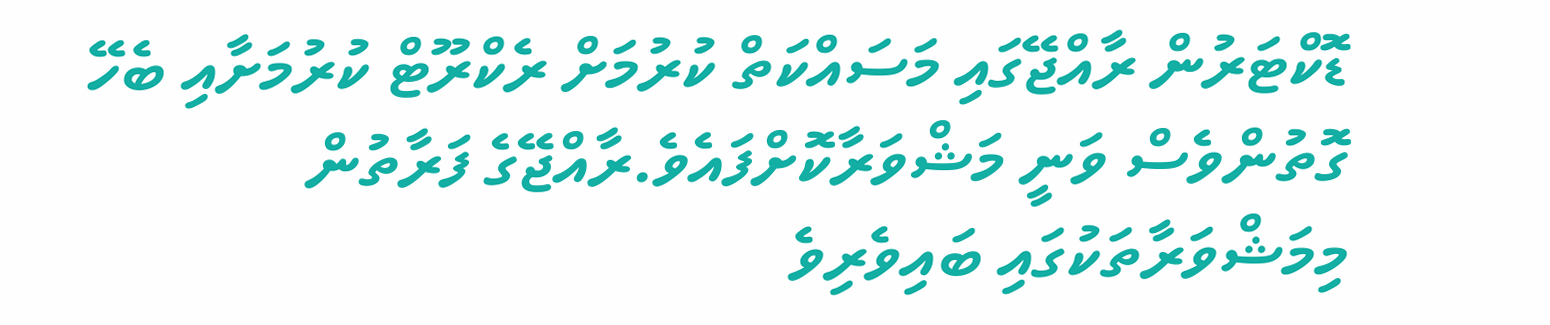ޑޮކްޓަރުން ރާއްޖޭގައި މަސައްކަތް ކުރުމަށް ރެކްރޫޓް ކުރުމަށާއި ބެހޭ ގޮތުންވެސް ވަނީ މަޝްވަރާކޮށްފައެވެ.ރާއްޖޭގެ ފަރާތުން މިމަޝްވަރާތަކުގައި ބައިވެރިވެ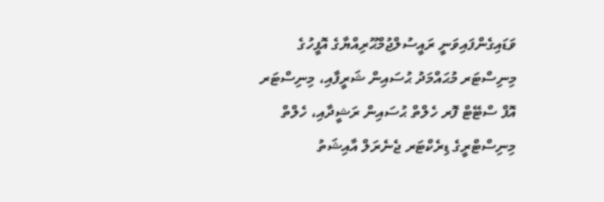ވަޑައިގެންފައިވަނީ ރައީސުލްޖުމްޙޫރިއްޔާގެ އޮފީހުގެ މިނިސްޓަރ މުޙައްމަދު ޙުސައިން ޝަރީފާއި، މިނިސްޓަރ އޮފް ސްޓޭޓް ފޮރ ހެލްތް ޙުސައިން ރަޝީދާއި، ހެލްތް މިނިސްޓްރީގެ ޑިރެކްޓަރ ޖެނެރަލް އާއިޝަތު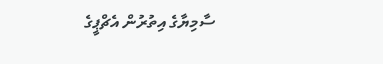ސާމިޔާގެ އިތުރުން އެޗްޕީގެ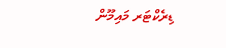ޑިރެކްޓަރ މައިމޫން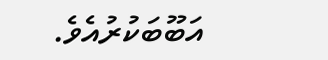އަބޫބަކުރުއެވެ.